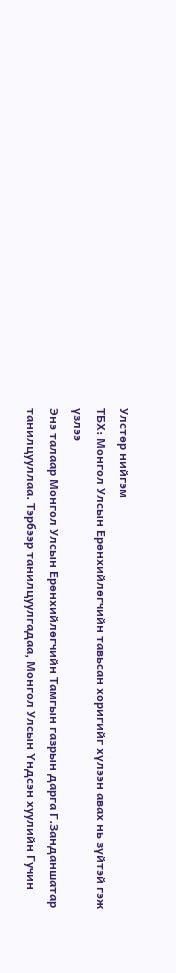Улстөр нийгэм
ТБХ: Монгол Улсын Ерөнхийлөгчийн тавьсан хоригийг хүлээн авах нь зүйтэй гэж үзлээ
Энэ талаар Монгол Улсын Ерөнхийлөгчийн Тамгын газрын дарга Г.Занданшатар танилцууллаа. Тэрбээр танилцуулгадаа, Монгол Улсын Үндсэн хуулийн Гучин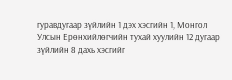гуравдугаар зүйлийн 1 дэх хэсгийн 1, Монгол Улсын Ерөнхийлөгчийн тухай хуулийн 12 дугаар зүйлийн 8 дахь хэсгийг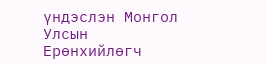үндэслэн Монгол Улсын Ерөнхийлөгч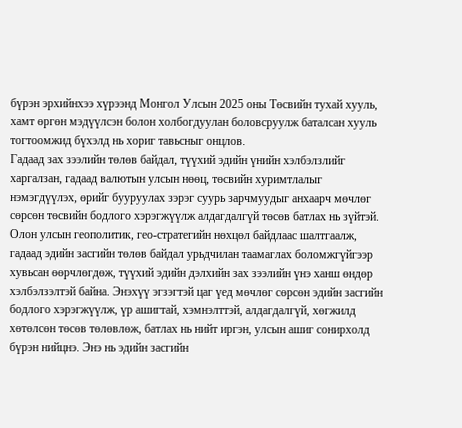бүрэн эрхийнхээ хүрээнд Монгол Улсын 2025 оны Төсвийн тухай хууль, хамт өргөн мэдүүлсэн болон холбогдуулан боловсруулж баталсан хууль тогтоомжид бүхэлд нь хориг тавьсныг онцлов.
Гадаад зах зээлийн төлөв байдал, түүхий эдийн үнийн хэлбэлзлийг харгалзан, гадаад валютын улсын нөөц, төсвийн хуримтлалыг нэмэгдүүлэх, өрийг бууруулах зэрэг суурь зарчмуудыг анхаарч мөчлөг сөрсөн төсвийн бодлого хэрэгжүүлж алдагдалгүй төсөв батлах нь зүйтэй. Олон улсын геополитик, гео-стратегийн нөхцөл байдлаас шалтгаалж, гадаад эдийн засгийн төлөв байдал урьдчилан таамаглах боломжгүйгээр хувьсан өөрчлөгдөж, түүхий эдийн дэлхийн зах зээлийн үнэ ханш өндөр хэлбэлзэлтэй байна. Энэхүү эгзэгтэй цаг үед мөчлөг сөрсөн эдийн засгийн бодлого хэрэгжүүлж, үр ашигтай, хэмнэлттэй, алдагдалгүй, хөгжилд хөтөлсөн төсөв төлөвлөж, батлах нь нийт иргэн, улсын ашиг сонирхолд бүрэн нийцнэ. Энэ нь эдийн засгийн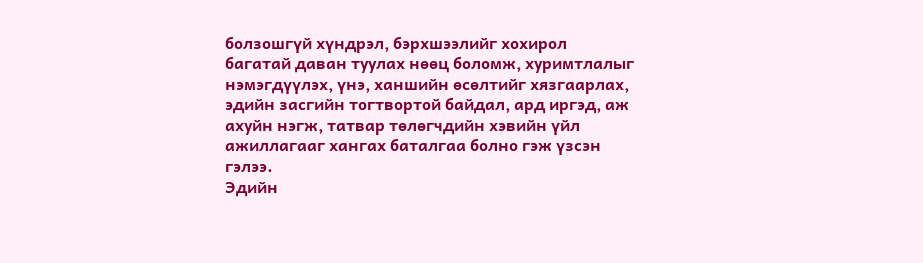болзошгүй хүндрэл, бэрхшээлийг хохирол багатай даван туулах нөөц боломж, хуримтлалыг нэмэгдүүлэх, үнэ, ханшийн өсөлтийг хязгаарлах, эдийн засгийн тогтвортой байдал, ард иргэд, аж ахуйн нэгж, татвар төлөгчдийн хэвийн үйл ажиллагааг хангах баталгаа болно гэж үзсэн гэлээ.
Эдийн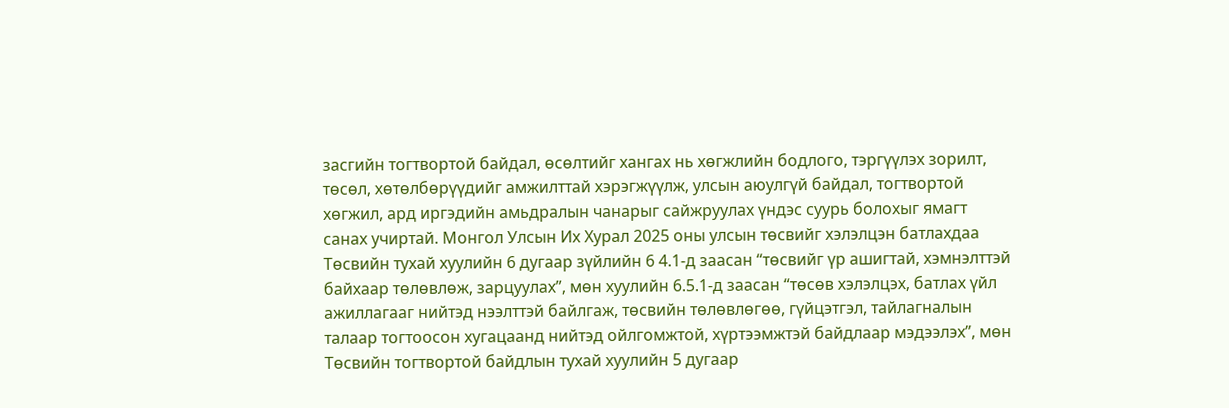засгийн тогтвортой байдал, өсөлтийг хангах нь хөгжлийн бодлого, тэргүүлэх зорилт, төсөл, хөтөлбөрүүдийг амжилттай хэрэгжүүлж, улсын аюулгүй байдал, тогтвортой хөгжил, ард иргэдийн амьдралын чанарыг сайжруулах үндэс суурь болохыг ямагт санах учиртай. Монгол Улсын Их Хурал 2025 оны улсын төсвийг хэлэлцэн батлахдаа Төсвийн тухай хуулийн 6 дугаар зүйлийн 6 4.1-д заасан “төсвийг үр ашигтай, хэмнэлттэй байхаар төлөвлөж, зарцуулах”, мөн хуулийн 6.5.1-д заасан “төсөв хэлэлцэх, батлах үйл ажиллагааг нийтэд нээлттэй байлгаж, төсвийн төлөвлөгөө, гүйцэтгэл, тайлагналын талаар тогтоосон хугацаанд нийтэд ойлгомжтой, хүртээмжтэй байдлаар мэдээлэх”, мөн Төсвийн тогтвортой байдлын тухай хуулийн 5 дугаар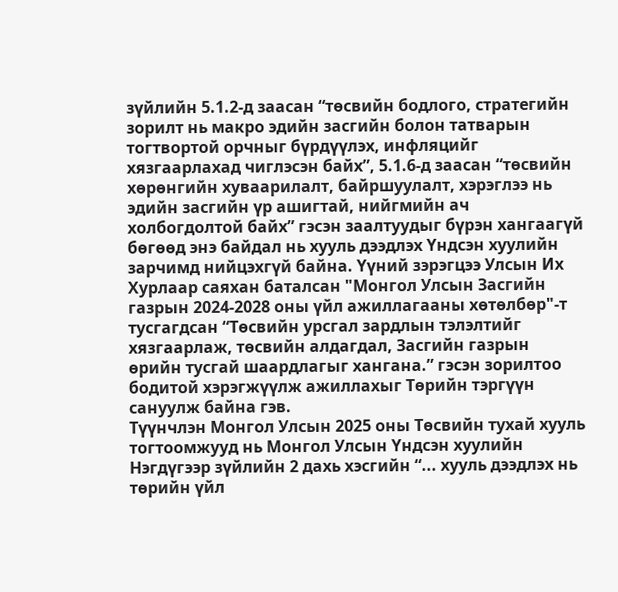зүйлийн 5.1.2-д заасан “төсвийн бодлого, стратегийн зорилт нь макро эдийн засгийн болон татварын тогтвортой орчныг бүрдүүлэх, инфляцийг хязгаарлахад чиглэсэн байх”, 5.1.6-д заасан “төсвийн хөрөнгийн хуваарилалт, байршуулалт, хэрэглээ нь эдийн засгийн үр ашигтай, нийгмийн ач холбогдолтой байх” гэсэн заалтуудыг бүрэн хангаагүй бөгөөд энэ байдал нь хууль дээдлэх Үндсэн хуулийн зарчимд нийцэхгүй байна. Үүний зэрэгцээ Улсын Их Хурлаар саяхан баталсан "Монгол Улсын Засгийн газрын 2024-2028 оны үйл ажиллагааны хөтөлбөр"-т тусгагдсан “Төсвийн урсгал зардлын тэлэлтийг хязгаарлаж, төсвийн алдагдал, Засгийн газрын өрийн тусгай шаардлагыг хангана.” гэсэн зорилтоо бодитой хэрэгжүүлж ажиллахыг Төрийн тэргүүн сануулж байна гэв.
Түүнчлэн Монгол Улсын 2025 оны Төсвийн тухай хууль тогтоомжууд нь Монгол Улсын Үндсэн хуулийн Нэгдүгээр зүйлийн 2 дахь хэсгийн “... хууль дээдлэх нь төрийн үйл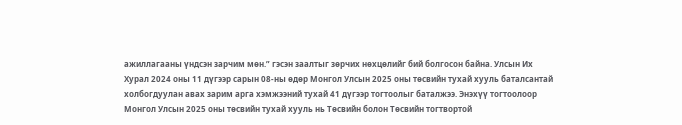ажиллагааны үндсэн зарчим мөн.” гэсэн заалтыг зөрчих нөхцөлийг бий болгосон байна. Улсын Их Хурал 2024 оны 11 дүгээр сарын 08-ны өдөр Монгол Улсын 2025 оны төсвийн тухай хууль баталсантай холбогдуулан авах зарим арга хэмжээний тухай 41 дүгээр тогтоолыг баталжээ. Энэхүү тогтоолоор Монгол Улсын 2025 оны төсвийн тухай хууль нь Төсвийн болон Төсвийн тогтвортой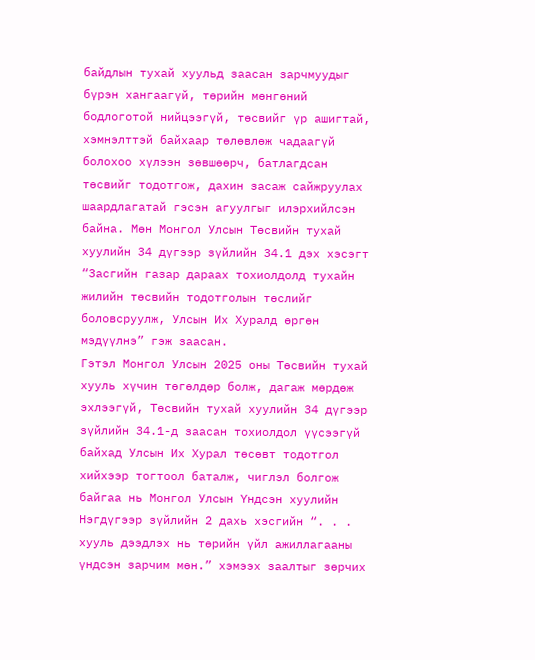байдлын тухай хуульд заасан зарчмуудыг бүрэн хангаагүй, төрийн мөнгөний бодлоготой нийцээгүй, төсвийг үр ашигтай, хэмнэлттэй байхаар төлөвлөж чадаагүй болохоо хүлээн зөвшөөрч, батлагдсан төсвийг тодотгож, дахин засаж сайжруулах шаардлагатай гэсэн агуулгыг илэрхийлсэн байна. Мөн Монгол Улсын Төсвийн тухай хуулийн 34 дүгээр зүйлийн 34.1 дэх хэсэгт “Засгийн газар дараах тохиолдолд тухайн жилийн төсвийн тодотголын төслийг боловсруулж, Улсын Их Хуралд өргөн мэдүүлнэ” гэж заасан.
Гэтэл Монгол Улсын 2025 оны Төсвийн тухай хууль хүчин төгөлдөр болж, дагаж мөрдөж эхлээгүй, Төсвийн тухай хуулийн 34 дүгээр зүйлийн 34.1-д заасан тохиолдол үүсээгүй байхад Улсын Их Хурал төсөвт тодотгол хийхээр тогтоол баталж, чиглэл болгож байгаа нь Монгол Улсын Үндсэн хуулийн Нэгдүгээр зүйлийн 2 дахь хэсгийн “. . . хууль дээдлэх нь төрийн үйл ажиллагааны үндсэн зарчим мөн.” хэмээх заалтыг зөрчих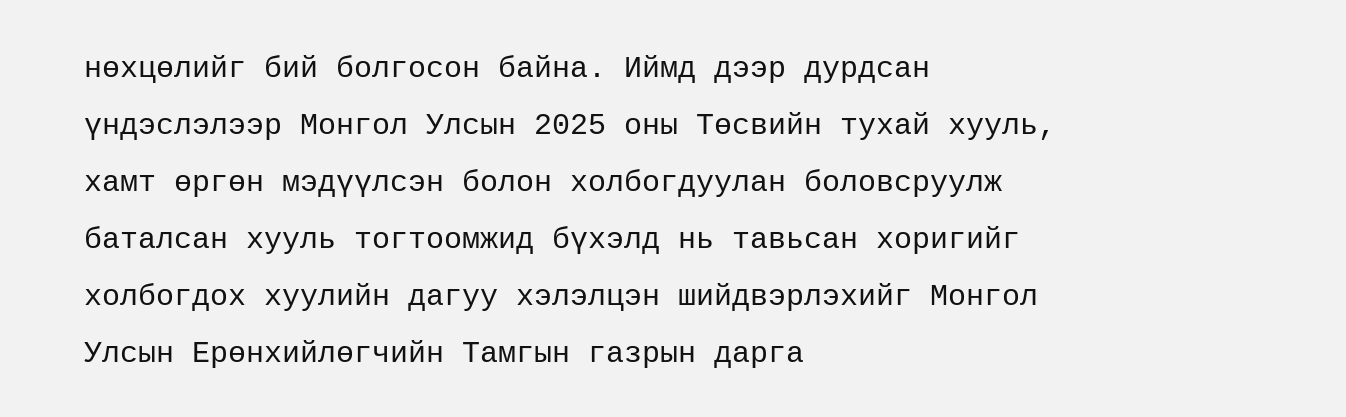нөхцөлийг бий болгосон байна. Иймд дээр дурдсан үндэслэлээр Монгол Улсын 2025 оны Төсвийн тухай хууль, хамт өргөн мэдүүлсэн болон холбогдуулан боловсруулж баталсан хууль тогтоомжид бүхэлд нь тавьсан хоригийг холбогдох хуулийн дагуу хэлэлцэн шийдвэрлэхийг Монгол Улсын Ерөнхийлөгчийн Тамгын газрын дарга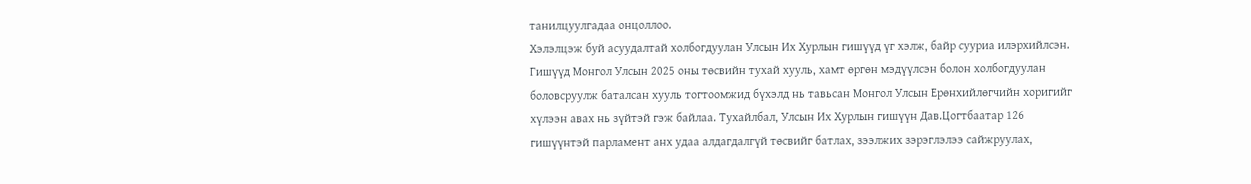танилцуулгадаа онцоллоо.
Хэлэлцэж буй асуудалтай холбогдуулан Улсын Их Хурлын гишүүд үг хэлж, байр сууриа илэрхийлсэн. Гишүүд Монгол Улсын 2025 оны төсвийн тухай хууль, хамт өргөн мэдүүлсэн болон холбогдуулан боловсруулж баталсан хууль тогтоомжид бүхэлд нь тавьсан Монгол Улсын Ерөнхийлөгчийн хоригийг хүлээн авах нь зүйтэй гэж байлаа. Тухайлбал, Улсын Их Хурлын гишүүн Дав.Цогтбаатар 126 гишүүнтэй парламент анх удаа алдагдалгүй төсвийг батлах, зээлжих зэрэглэлээ сайжруулах,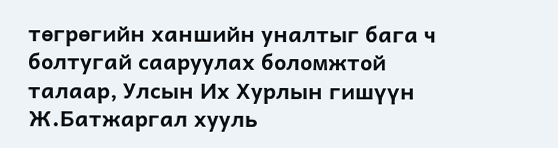төгрөгийн ханшийн уналтыг бага ч болтугай сааруулах боломжтой талаар, Улсын Их Хурлын гишүүн Ж.Батжаргал хууль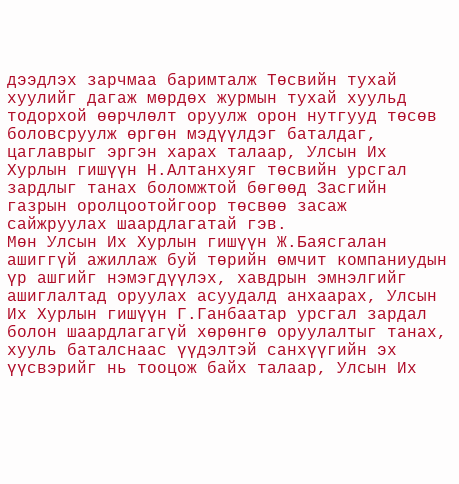дээдлэх зарчмаа баримталж Төсвийн тухай хуулийг дагаж мөрдөх журмын тухай хуульд тодорхой өөрчлөлт оруулж орон нутгууд төсөв боловсруулж өргөн мэдүүлдэг баталдаг, цаглаврыг эргэн харах талаар, Улсын Их Хурлын гишүүн Н.Алтанхуяг төсвийн урсгал зардлыг танах боломжтой бөгөөд Засгийн газрын оролцоотойгоор төсвөө засаж сайжруулах шаардлагатай гэв.
Мөн Улсын Их Хурлын гишүүн Ж.Баясгалан ашиггүй ажиллаж буй төрийн өмчит компаниудын үр ашгийг нэмэгдүүлэх, хавдрын эмнэлгийг ашиглалтад оруулах асуудалд анхаарах, Улсын Их Хурлын гишүүн Г.Ганбаатар урсгал зардал болон шаардлагагүй хөрөнгө оруулалтыг танах, хууль баталснаас үүдэлтэй санхүүгийн эх үүсвэрийг нь тооцож байх талаар, Улсын Их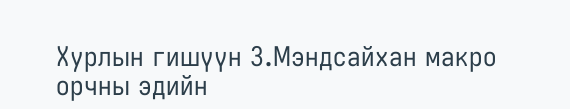Хурлын гишүүн З.Мэндсайхан макро орчны эдийн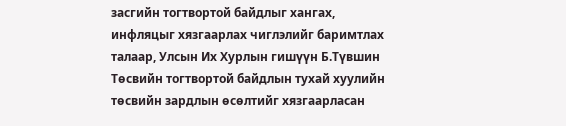засгийн тогтвортой байдлыг хангах, инфляцыг хязгаарлах чиглэлийг баримтлах талаар, Улсын Их Хурлын гишүүн Б.Түвшин Төсвийн тогтвортой байдлын тухай хуулийн төсвийн зардлын өсөлтийг хязгаарласан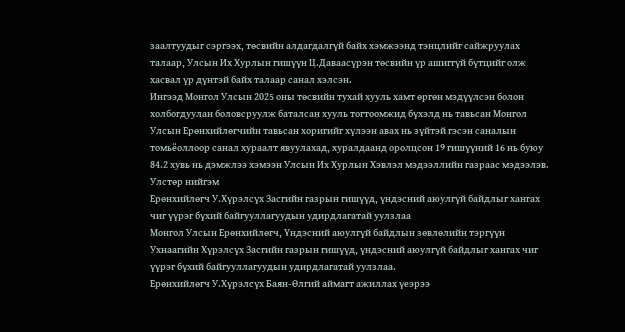заалтуудыг сэргээх, төсвийн алдагдалгүй байх хэмжээнд тэнцлийг сайжруулах талаар, Улсын Их Хурлын гишүүн Ц.Даваасүрэн төсвийн үр ашиггүй бүтцийг олж хасвал үр дүнтэй байх талаар санал хэлсэн.
Ингээд Монгол Улсын 2025 оны төсвийн тухай хууль хамт өргөн мэдүүлсэн болон холбогдуулан боловсруулж баталсан хууль тогтоомжид бүхэлд нь тавьсан Монгол Улсын Ерөнхийлөгчийн тавьсан хоригийг хүлээн авах нь зүйтэй гэсэн саналын томьёоллоор санал хураалт явуулахад, хуралдаанд оролцсон 19 гишүүний 16 нь буюу 84.2 хувь нь дэмжлээ хэмээн Улсын Их Хурлын Хэвлэл мэдээллийн газраас мэдээлэв.
Улстөр нийгэм
Ерөнхийлөгч У.Хүрэлсүх Засгийн газрын гишүүд, үндэсний аюулгүй байдлыг хангах чиг үүрэг бүхий байгууллагуудын удирдлагатай уулзлаа
Монгол Улсын Ерөнхийлөгч, Үндэсний аюулгүй байдлын зөвлөлийн тэргүүн Ухнаагийн Хүрэлсүх Засгийн газрын гишүүд, үндэсний аюулгүй байдлыг хангах чиг үүрэг бүхий байгууллагуудын удирдлагатай уулзлаа.
Ерөнхийлөгч У.Хүрэлсүх Баян-Өлгий аймагт ажиллах үеэрээ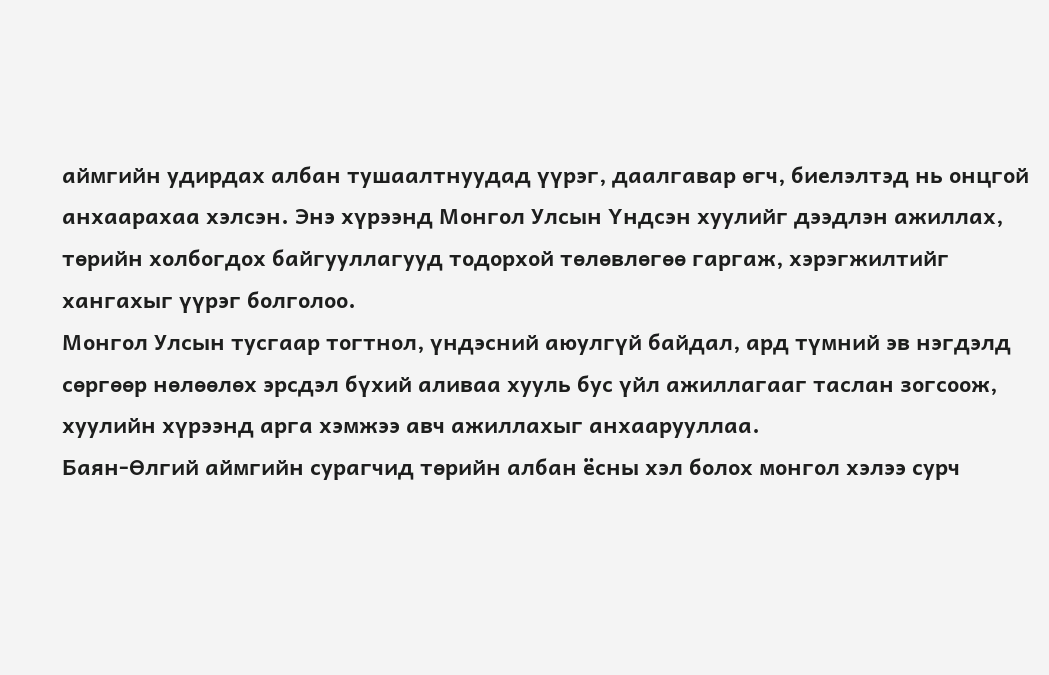аймгийн удирдах албан тушаалтнуудад үүрэг, даалгавар өгч, биелэлтэд нь онцгой анхаарахаа хэлсэн. Энэ хүрээнд Монгол Улсын Үндсэн хуулийг дээдлэн ажиллах, төрийн холбогдох байгууллагууд тодорхой төлөвлөгөө гаргаж, хэрэгжилтийг хангахыг үүрэг болголоо.
Монгол Улсын тусгаар тогтнол, үндэсний аюулгүй байдал, ард түмний эв нэгдэлд сөргөөр нөлөөлөх эрсдэл бүхий аливаа хууль бус үйл ажиллагааг таслан зогсоож, хуулийн хүрээнд арга хэмжээ авч ажиллахыг анхаарууллаа.
Баян-Өлгий аймгийн сурагчид төрийн албан ёсны хэл болох монгол хэлээ сурч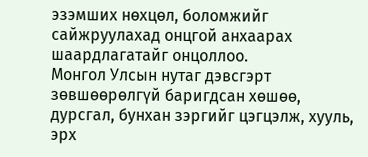эзэмших нөхцөл, боломжийг сайжруулахад онцгой анхаарах шаардлагатайг онцоллоо.
Монгол Улсын нутаг дэвсгэрт зөвшөөрөлгүй баригдсан хөшөө, дурсгал, бунхан зэргийг цэгцэлж, хууль, эрх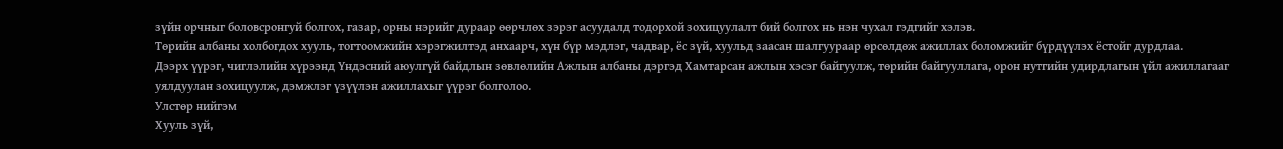зүйн орчныг боловсронгуй болгох, газар, орны нэрийг дураар өөрчлөх зэрэг асуудалд тодорхой зохицуулалт бий болгох нь нэн чухал гэдгийг хэлэв.
Төрийн албаны холбогдох хууль, тогтоомжийн хэрэгжилтэд анхаарч, хүн бүр мэдлэг, чадвар, ёс зүй, хуульд заасан шалгуураар өрсөлдөж ажиллах боломжийг бүрдүүлэх ёстойг дурдлаа.
Дээрх үүрэг, чиглэлийн хүрээнд Үндэсний аюулгүй байдлын зөвлөлийн Ажлын албаны дэргэд Хамтарсан ажлын хэсэг байгуулж, төрийн байгууллага, орон нутгийн удирдлагын үйл ажиллагааг уялдуулан зохицуулж, дэмжлэг үзүүлэн ажиллахыг үүрэг болголоо.
Улстөр нийгэм
Хууль зүй,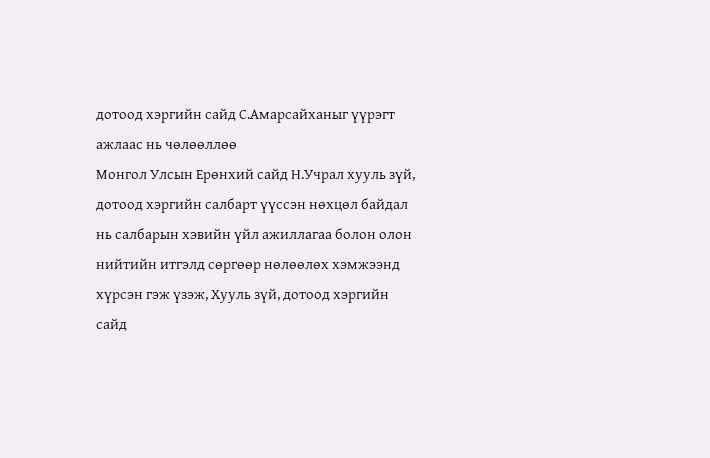дотоод хэргийн сайд С.Амарсайханыг үүрэгт ажлаас нь чөлөөллөө
Монгол Улсын Ерөнхий сайд Н.Учрал хууль зүй, дотоод хэргийн салбарт үүссэн нөхцөл байдал нь салбарын хэвийн үйл ажиллагаа болон олон нийтийн итгэлд сөргөөр нөлөөлөх хэмжээнд хүрсэн гэж үзэж, Хууль зүй, дотоод хэргийн сайд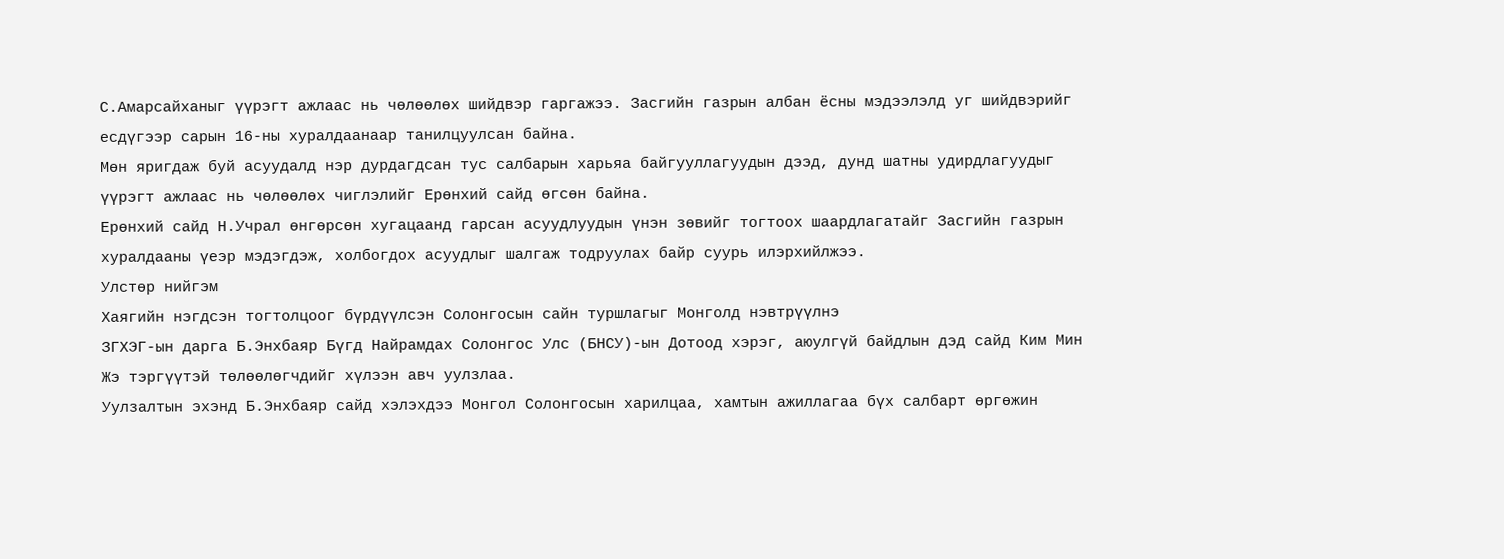С.Амарсайханыг үүрэгт ажлаас нь чөлөөлөх шийдвэр гаргажээ. Засгийн газрын албан ёсны мэдээлэлд уг шийдвэрийг есдүгээр сарын 16-ны хуралдаанаар танилцуулсан байна.
Мөн яригдаж буй асуудалд нэр дурдагдсан тус салбарын харьяа байгууллагуудын дээд, дунд шатны удирдлагуудыг үүрэгт ажлаас нь чөлөөлөх чиглэлийг Ерөнхий сайд өгсөн байна.
Ерөнхий сайд Н.Учрал өнгөрсөн хугацаанд гарсан асуудлуудын үнэн зөвийг тогтоох шаардлагатайг Засгийн газрын хуралдааны үеэр мэдэгдэж, холбогдох асуудлыг шалгаж тодруулах байр суурь илэрхийлжээ.
Улстөр нийгэм
Хаягийн нэгдсэн тогтолцоог бүрдүүлсэн Солонгосын сайн туршлагыг Монголд нэвтрүүлнэ
ЗГХЭГ-ын дарга Б.Энхбаяр Бүгд Найрамдах Солонгос Улс (БНСУ)-ын Дотоод хэрэг, аюулгүй байдлын дэд сайд Ким Мин Жэ тэргүүтэй төлөөлөгчдийг хүлээн авч уулзлаа.
Уулзалтын эхэнд Б.Энхбаяр сайд хэлэхдээ Монгол Солонгосын харилцаа, хамтын ажиллагаа бүх салбарт өргөжин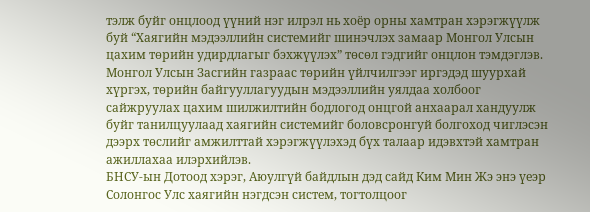тэлж буйг онцлоод үүний нэг илрэл нь хоёр орны хамтран хэрэгжүүлж буй “Хаягийн мэдээллийн системийг шинэчлэх замаар Монгол Улсын цахим төрийн удирдлагыг бэхжүүлэх” төсөл гэдгийг онцлон тэмдэглэв.
Монгол Улсын Засгийн газраас төрийн үйлчилгээг иргэдэд шуурхай хүргэх, төрийн байгууллагуудын мэдээллийн уялдаа холбоог сайжруулах цахим шилжилтийн бодлогод онцгой анхаарал хандуулж буйг танилцуулаад хаягийн системийг боловсронгуй болгоход чиглэсэн дээрх төслийг амжилттай хэрэгжүүлэхэд бүх талаар идэвхтэй хамтран ажиллахаа илэрхийлэв.
БНСУ-ын Дотоод хэрэг, Аюулгүй байдлын дэд сайд Ким Мин Жэ энэ үеэр Солонгос Улс хаягийн нэгдсэн систем, тогтолцоог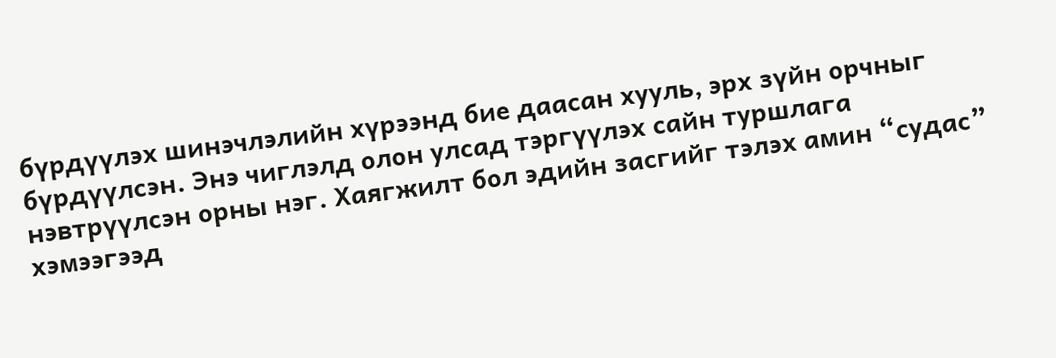бүрдүүлэх шинэчлэлийн хүрээнд бие даасан хууль, эрх зүйн орчныг бүрдүүлсэн. Энэ чиглэлд олон улсад тэргүүлэх сайн туршлага нэвтрүүлсэн орны нэг. Хаягжилт бол эдийн засгийг тэлэх амин “судас” хэмээгээд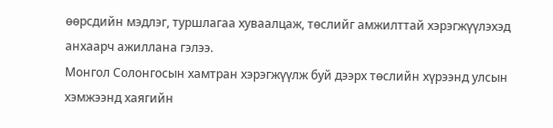өөрсдийн мэдлэг, туршлагаа хуваалцаж, төслийг амжилттай хэрэгжүүлэхэд анхаарч ажиллана гэлээ.
Монгол Солонгосын хамтран хэрэгжүүлж буй дээрх төслийн хүрээнд улсын хэмжээнд хаягийн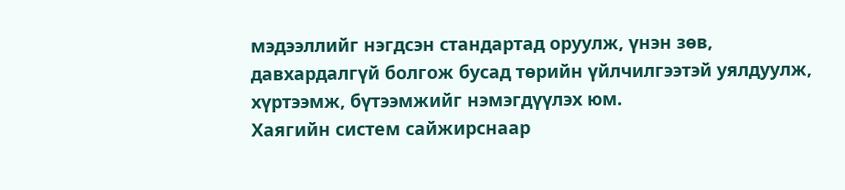мэдээллийг нэгдсэн стандартад оруулж, үнэн зөв, давхардалгүй болгож бусад төрийн үйлчилгээтэй уялдуулж, хүртээмж, бүтээмжийг нэмэгдүүлэх юм.
Хаягийн систем сайжирснаар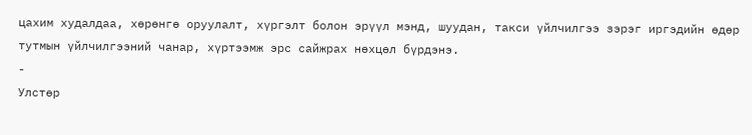цахим худалдаа, хөрөнгө оруулалт, хүргэлт болон эрүүл мэнд, шуудан, такси үйлчилгээ зэрэг иргэдийн өдөр тутмын үйлчилгээний чанар, хүртээмж эрс сайжрах нөхцөл бүрдэнэ.
-
Улстөр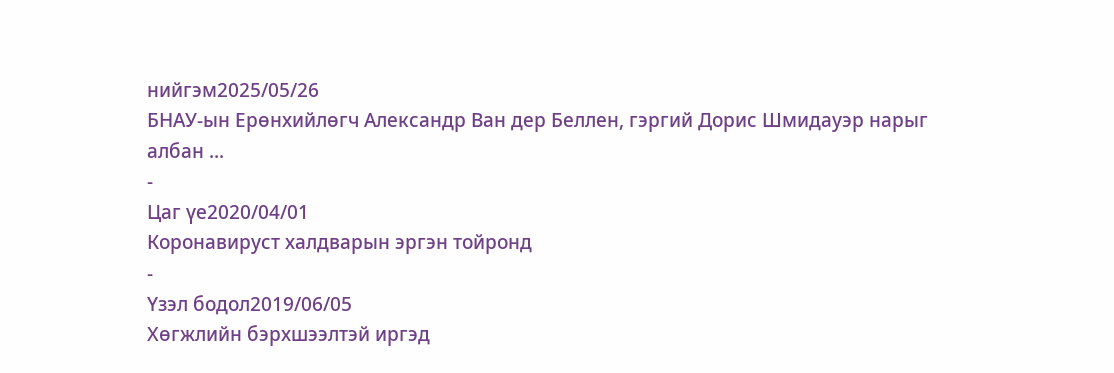нийгэм2025/05/26
БНАУ-ын Ерөнхийлөгч Александр Ван дер Беллен, гэргий Дорис Шмидауэр нарыг албан ...
-
Цаг үе2020/04/01
Коронавируст халдварын эргэн тойронд
-
Үзэл бодол2019/06/05
Хөгжлийн бэрхшээлтэй иргэд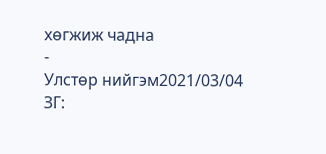хөгжиж чадна
-
Улстөр нийгэм2021/03/04
ЗГ: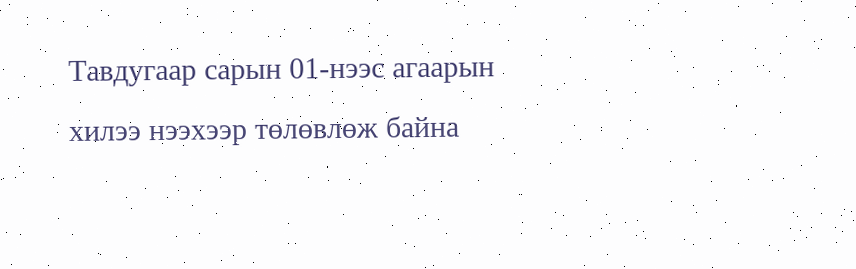Тавдугаар сарын 01-нээс агаарын хилээ нээхээр төлөвлөж байна